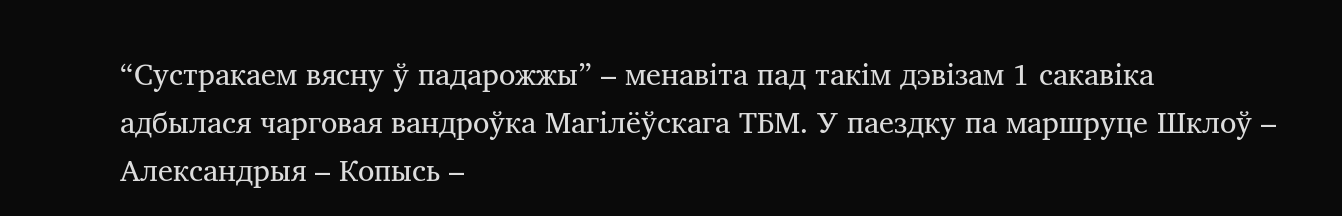“Сустракаем вясну ў падарожжы” – менавіта пад такім дэвізам 1 сакавіка адбылася чарговая вандроўка Магілёўскага ТБМ. У паездку па маршруце Шклоў – Александрыя – Копысь –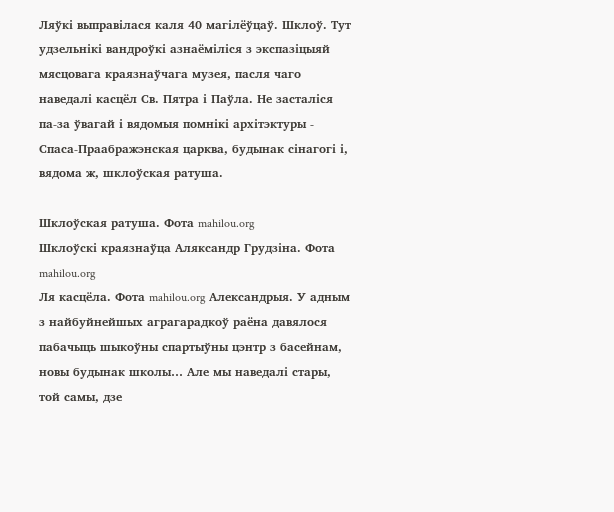Ляўкі выправілася каля 40 магілёўцаў. Шклоў. Тут удзельнікі вандроўкі азнаёміліся з экспазіцыяй мясцовага краязнаўчага музея, пасля чаго наведалі касцёл Св. Пятра і Паўла. Не засталіся па-за ўвагай і вядомыя помнікі архітэктуры - Спаса-Праабражэнская царква, будынак сінагогі і, вядома ж, шклоўская ратуша.

Шклоўская ратуша. Фота mahilou.org
Шклоўскі краязнаўца Аляксандр Грудзіна. Фота mahilou.org
Ля касцёла. Фота mahilou.org Александрыя. У адным з найбуйнейшых аграгарадкоў раёна давялося пабачыць шыкоўны спартыўны цэнтр з басейнам, новы будынак школы… Але мы наведалі стары, той самы, дзе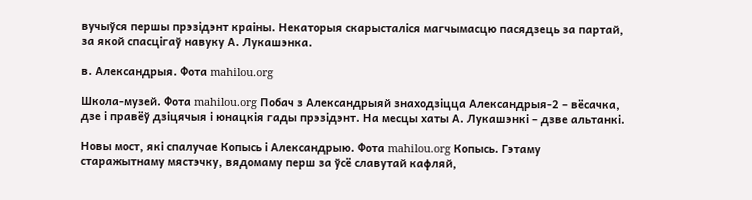вучыўся першы прэзідэнт краіны. Некаторыя скарысталіся магчымасцю пасядзець за партай, за якой спасцігаў навуку А. Лукашэнка.

в. Александрыя. Фота mahilou.org

Школа-музей. Фота mahilou.org Побач з Александрыяй знаходзіцца Александрыя-2 – вёсачка, дзе і правёў дзіцячыя і юнацкія гады прэзідэнт. На месцы хаты А. Лукашэнкі – дзве альтанкі.

Новы мост, які спалучае Копысь і Александрыю. Фота mahilou.org Копысь. Гэтаму старажытнаму мястэчку, вядомаму перш за ўсё славутай кафляй,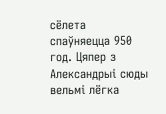сёлета спаўняецца 950 год. Цяпер з Александрыі сюды вельмі лёгка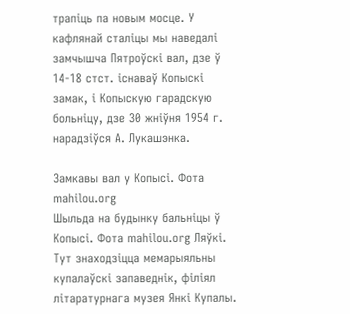трапіць па новым мосце. У кафлянай сталіцы мы наведалі замчышча Пятроўскі вал, дзе ў 14-18 стст. існаваў Копыскі замак, і Копыскую гарадскую больніцу, дзе 30 жніўня 1954 г. нарадзіўся А. Лукашэнка.

Замкавы вал у Копысі. Фота mahilou.org
Шыльда на будынку бальніцы ў Копысі. Фота mahilou.org Ляўкі. Тут знаходзіцца мемарыяльны купалаўскі запаведнік, філіял літаратурнага музея Янкі Купалы.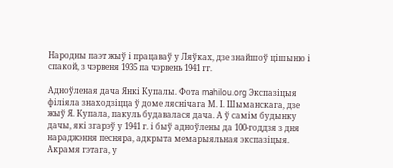Народны паэт жыў і працаваў у Ляўках, дзе знайшоў цішыню і спакой, з чэрвеня 1935 па чэрвень 1941 гг.

Адноўленая дача Янкі Купалы. Фота mahilou.org Экспазіцыя філіяла знаходзіцца ў доме ляснічага М. І. Шыманскага, дзе жыў Я. Купала, пакуль будавалася дача. А ў самім будынку дачы, які згарэў у 1941 г. і быў адноўлены да 100-годдзя з дня нараджэння песняра, адкрыта мемарыяльная экспазіцыя. Акрамя гэтага, у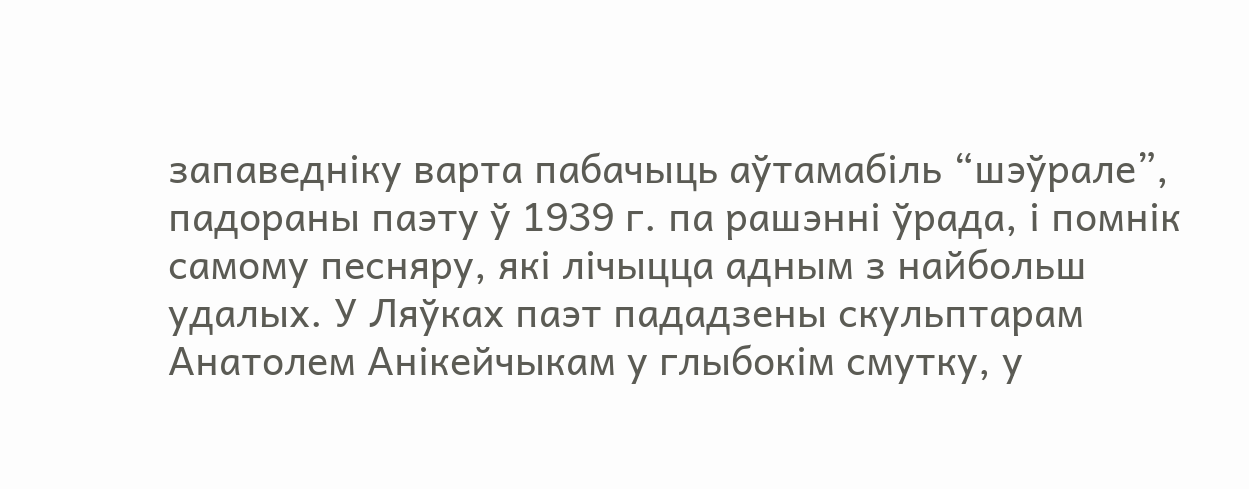запаведніку варта пабачыць аўтамабіль “шэўрале”, падораны паэту ў 1939 г. па рашэнні ўрада, і помнік самому песняру, які лічыцца адным з найбольш удалых. У Ляўках паэт пададзены скульптарам Анатолем Анікейчыкам у глыбокім смутку, у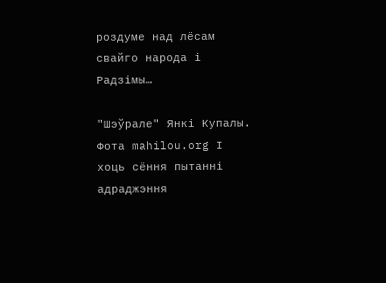роздуме над лёсам свайго народа і Радзімы…

"Шэўрале" Янкі Купалы. Фота mahilou.org І хоць сёння пытанні адраджэння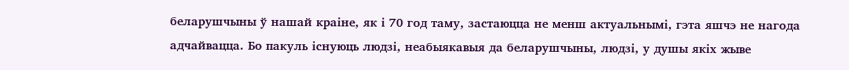беларушчыны ў нашай краіне, як і 70 год таму, застаюцца не менш актуальнымі, гэта яшчэ не нагода адчайвацца. Бо пакуль існуюць людзі, неабыякавыя да беларушчыны, людзі, у душы якіх жыве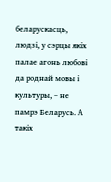беларускасць, людзі, у сэрцы якіх палае агонь любові да роднай мовы і культуры, – не памрэ Беларусь. А такіх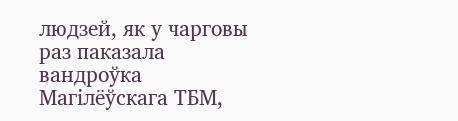людзей, як у чарговы раз паказала вандроўка Магілёўскага ТБМ,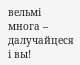вельмі многа – далучайцеся і вы!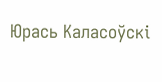Юрась Каласоўскі